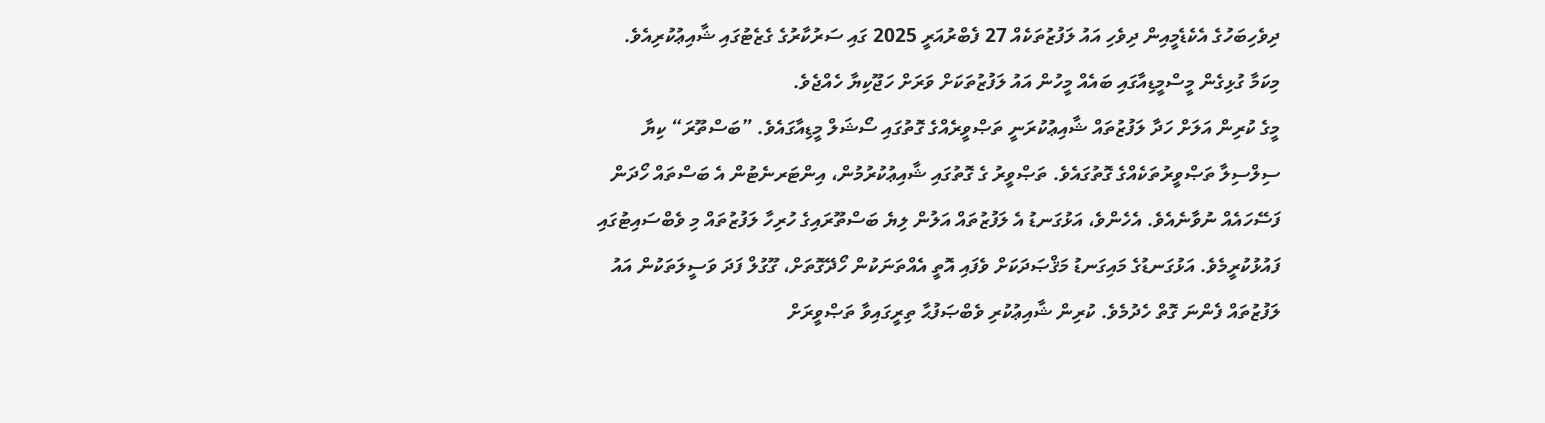ދިވެހިބަހުގެ އެކެޑެމީއިން ދިވެހި އައު ލަފުޒުތަކެއް 27 ފެބްރުއަރީ 2025 ގައި ސަރުކާރުގެ ގެޒެޓުގައި ޝާއިޢުކުރިއެވެ. މިކަމާ ގުޅިގެން މީސްމީޑިއާގައި ބައެއް މީހުން އައު ލަފުޒުތަކަށް ވަރަށް ހަޖޫކިޔާ ހެއްޖެވެ.
މީގެ ކުރިން އަލަށް ހަދާ ލަފުޒުތައް ޝާއިޢުކުރަނީ ތަޞްވީރެއްގެ ގޮތުގައި ސޯޝަލް މީޑިއާގައެވެ. ”ބަސްތޫރަ“ ކިޔާ ސިލްސިލާ ތަޞްވީރުތަކެއްގެ ގޮތުގައެވެ. ތަޞްވީރު ގެ ގޮތުގައި ޝާއިޢުކުރުމުން، އިންޓަރނެޓުން އެ ބަސްތައް ހޯދަން ފަސޭހައެއް ނުވާނެއެވެ. އެހެންވެ، އަޅުގަނޑު އެ ލަފުޒުތައް އަލުން ލިޔެ ބަސްތޫރައިގެ ހުރިހާ ލަފުޒުތައް މި ވެބްސައިޓުގައި ފައުޅުކުރީމެވެ. އަޅުގަނޑުގެ މައިގަނޑު މަޤްޞަދަކަށް ވެފައި އޮތީ އެއްތަނަކުން ހޯދޭގޮތަށް، ގޫގުލް ފަދަ ވަސީލަތަކުން އައު ލަފުޒުތައް ފެންނަ ގޮތް ހެދުމެވެ. ކުރިން ޝާއިޢުކުރި ވެބްޞަފުޙާ ތިރީގައިވާ ތަޞްވީރަށް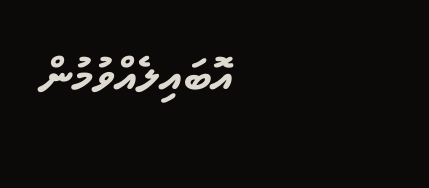އޮބައިލެއްވުމުން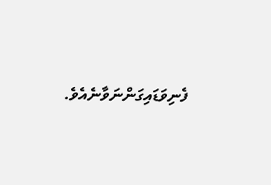ފެނިވަޑައިގަންނަވާނެއެވެ.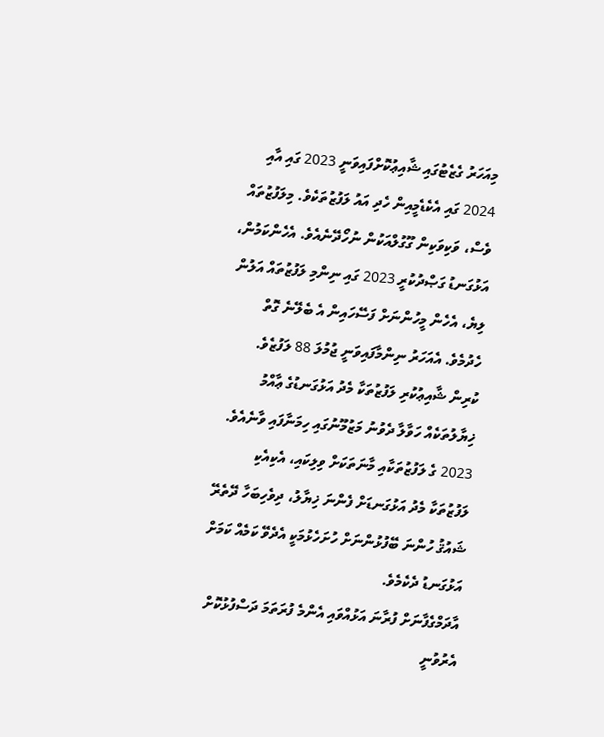މިއަހަރު ގެޒެޓުގައި ޝާއިޢުކޮށްފައިވަނީ 2023 ގައި އާއި 2024 ގައި އެކެޑެމީއިން ހެދި އައު ލަފުޒުތަކެވެ. މިލަފުޒުތައް ވެސް، ވަކިވަކިން ގޫގުލްއަކުން ނުހޯދޭނެއެވެ. އެހެންކަމުން، އަޅުގަނޑު ގަޞްދުކުރީ 2023 ގައި ނިންމި ލަފުޒުތައް އަލުން ލިޔެ، އެހެން މީހުންނަށް ފަސޭހައިން އެ ބެލޭނެ ގޮތް ހެދުމެވެ. އެއަހަރު ނިންމާފައިވަނީ ޖުމުލަ 88 ލަފުޒެވެ.
ކުރިން ޝާއިޢުކުރި ލަފުޒުތަކާ މެދު އަޅުގަނޑުގެ ޢާއްމު ޚިޔާލުތަކެއް ހަވާލާ ދެވުނު މަޒުމޫނުގައި ހިމަނާފައި ވާނެއެވެ. 2023 ގެ ލަފުޒުތަކާއި މާނަތަކަށް ވިލިކައި، އެކިއެކި ލަފުޒުތަކާ މެދު އަޅުގަނޑަށް ފެންނަ ޚިޔާލު، ދިވެހިބަހާ ދޭތެރޭ ޝައުޤު ހުންނަ ބޭފުޅުންނަށް ހުށަހެޅުމަކީ އެދެވޭ ކަމެއް ކަމަށް އަޅުގަނޑު ދެކެމެވެ.
އާދަމްގެފާނަށް ފުރާނަ އަޅުއްވައި އެންމެ ފުރަތަމަ ދަސްފުޅުކޮށް އެރުވުނީ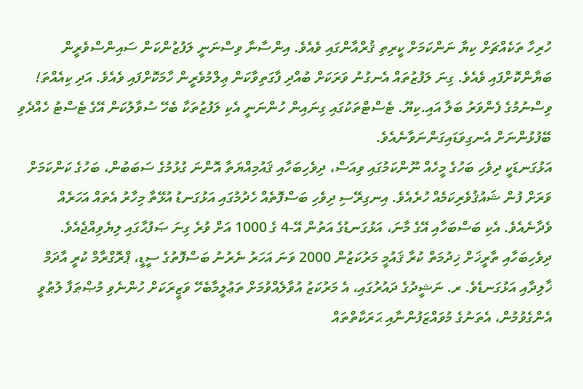ހުރިހާ ތަކެއްޗަށް ކިޔާ ނަންކަމަށް ކީރިތި ޤުރްއާންގައި ވެއެވެ. އިންސާނާ ވިސްނަނީ ލަފުޒުންކަން ސައިންސްވެރީން ބަޔާންކޮށްފައި ވެއެވެ. ގިނަ ލަފުޒުތައް އެނގުނު ވަރަކަށް ބުއްދި ފާގަތިވާކަން ޢިލްމުވެރީން ހާމަކޮށްފައި ވެއެވެ. އަދި ކިއެއްތަ! ވިސްނުމުގެ ފެންވަރު ބަލާ އައި.ކިޔޫ. ޓެސްޓްތަކުގައި ގިނައިން ހުންނަނީ އެކި ލަފުޒުތަކާ ބެހޭ ސުވާލުކަން އޭގެ ޓެސްޓު ހެއްދެވި ބޭފުޅުންނަށް އެނގިވަޑައިގަންނަވާނެއެވެ.
އަޅުގަނޑަކީ ދިވެހި ބަހުގެ މީހެއް ނޫންކަމުގައި ވިއަސް، ދިވެހިބަހާއި ޤައުމިއްޔަތާ އޮންނަ ގުޅުމުގެ ސަބަބުން، ބަހުގެ ކަންކަމަށް ވަރަށް ފުން ޝައުޤުވެރިކަމެއް ހުރެއެވެ. އިނގިރޭސި ދިވެހި ބަސްފޮތެއް ހެދުމުގައި އަޅުގަނޑު އުޅޭތާ މިހާރު އެތައް އަހަރެއް ވެދާނެއެވެ. އެކި ބަސްބަހާއި އޭގެ މާނަ، އަޅުގަނޑުގެ އަތުން އޭ-4 ގެ 1000 އަށް ވުރެ ގިނަ ޞަފުޙާގައި ލިޔެވިއްޖެއެވެ. ދިވެހިބަހާއި ތާރީޚަށް ޚިދުމަތް ކުރާ ޤައުމީ މަރުކަޒުން 2000 ވަނަ އަހަރު ނެރުނު ބަސްފޮތުގެ ސީޑީ، ޕްރޮގްރާމް ކުރީ އާދަމް ޚާލިދާއި އަޅުގަނޑެވެ. ރ. ނަޝީދުގެ ދައުރުގައި، އެ މަރުކަޒު އުވާލެއްވުމަށް ތަޢުލީމާބެހޭ ވަޒީރަކަށް ހުންނެވި މުޞްޠަފާ ލުޠުވީ އެންގެވުމުން، އެތަނުގެ މުވައްޒަފުންނާއި ޙަރަކާތްތައް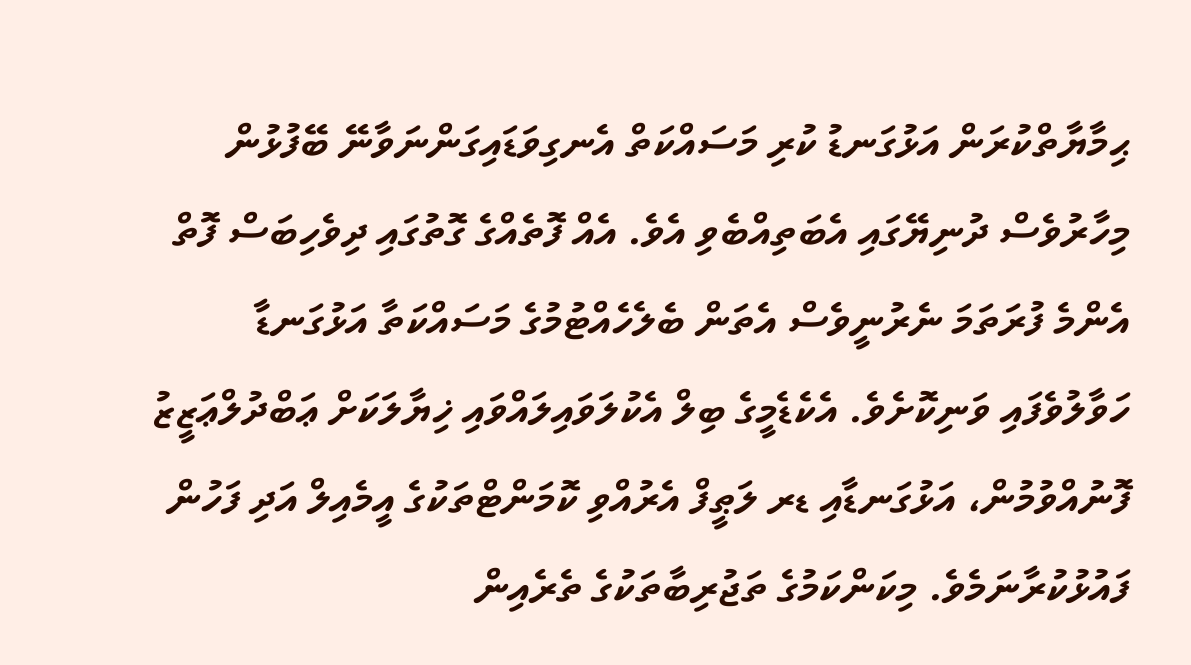ޙިމާޔާތްކުރަން އަޅުގަނޑު ކުރި މަސައްކަތް އެނގިވަޑައިގަންނަވާނޭ ބޭފުޅުން މިހާރުވެސް ދުނިޔޭގައި އެބަތިއްބެވި އެވެ. އެއް ފޮތެއްގެ ގޮތުގައި ދިވެހިބަސް ފޮތް އެންމެ ފުރަތަމަ ނެރުނީވެސް އެތަން ބެލެހެއްޓުމުގެ މަސައްކަތާ އަޅުގަނޑާ ހަވާލުވެފައި ވަނިކޮށެވެ. އެކެޑެމީގެ ބިލް އެކުލަވައިލައްވައި ޚިޔާލަކަށް ޢަބްދުލްޢަޒީޒު ފޮނުއްވުމުން، އަޅުގަނޑާއި ޑރ ލަޠީފް އެރުއްވި ކޮމަންޓްތަކުގެ އީމެއިލް އަދި ފަހުން ފައުޅުކުރާނަމެވެ. މިކަންކަމުގެ ތަޖުރިބާތަކުގެ ތެރެއިން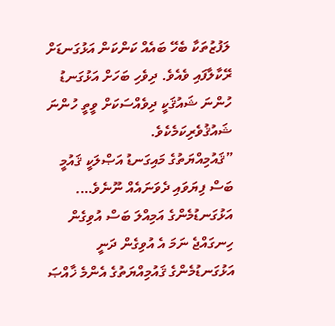ލަފުޒުތަކާ ބެހޭ ބައެއް ކަންކަން އަޅުގަނޑަށް ރޭކާލާފައި ވެއެވެ. ދިވެހި ބަހަށް އަޅުގަނޑު ހުންނަ ޝައުޤަކީ ދިވެއްސަކަށް ވީތީ ހުންނަ ޝައުޤުވެރިކަމެކެވެ.
”ޤައުމިއްޔަތުގެ މައިގަނޑު އަޞްލަކީ ޤައުމީ ބަސް ފިޔަވައި ދެވަނައެއް ނޫނެވެ…. އަޅުގަނޑުމެންގެ އަމިއްލަ ބަސް އުވިގެން ހިނގައްޖެ ނަމަ އެ އުވިގެން ދަނީ އަޅުގަނޑުމެންގެ ޤައުމިއްޔަތުގެ އެންމެ ޚާއްޞަ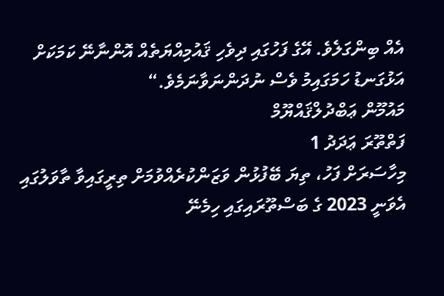އެއް ބިންގަލެވެ. އޭގެ ފަހުގައި ދިވެހި ޤައުމިއްޔަތެއް އޮންނާނޭ ކަމަކަށް އަޅުގަނޑު ހަމަގައިމު ވެސް ނުދަންނަވާނަމެވެ.“
މައުމޫން ޢަބްދުލްޤައްޔޫމް
ފަތްތޫރަ ޢަދަދު 1
މިހާސަރަށް ފަހު، ތިޔަ ބޭފުޅުން ވަޒަންކުރެއްވުމަށް ތިރީގައިވާ ތާވަލުގައި އެވަނީ 2023 ގެ ބަސްތޫރައިގައި ހިމެނޭ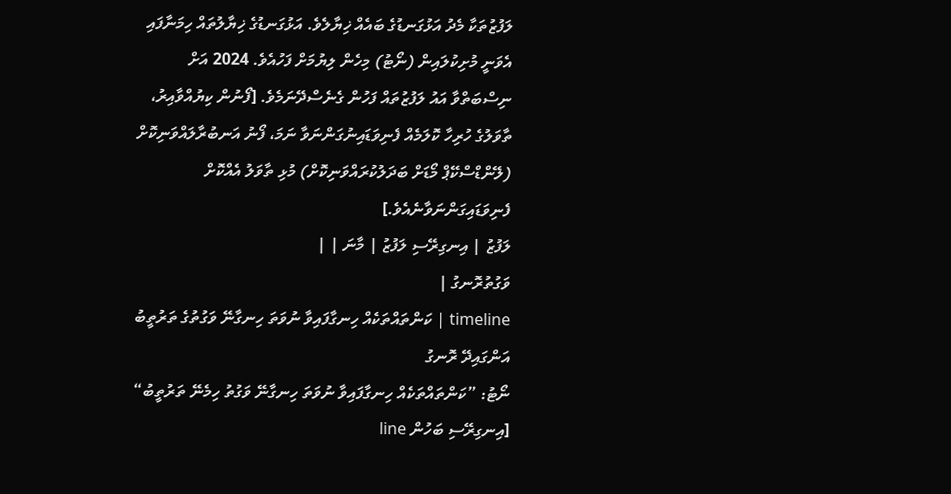ލަފުޒުތަކާ މެދު އަޅުގަނޑުގެ ބައެއް ޚިޔާލެވެ. އަޅުގަނޑުގެ ޚިޔާލުތައް ހިމަނާފައި އެވަނީ މުށިކުލައިން (ނޯޓު) މިހެން ލިޔުމަށް ފަހުއެވެ. 2024 އަށް ނިސްބަތްވާ އައު ލަފުޒުތައް ފަހުން ގެނެސްދޭނަމެވެ. [ފޯނުން ކިޔުއްވާއިރު، ތާވަލުގެ ހުރިހާ ކޮލަމެއް ފެނިވަޑައިނުގަންނަވާ ނަމަ، ފޯނު އަނބުރާލައްވަނިކޮށް (ލޭންޑްސްކޭޕް މޯޑަށް ބަދަލުކުރައްވަނިކޮށް) މުޅި ތާވަލު އެއްކޮށް ފެނިވަޑައިގަންނަވާނެއެވެ.]
ލަފުޒު | އިނގިރޭސި ލަފުޒު | މާނަ | |
ވަގުތުރޮނގު |
timeline | ކަންތައްތަކެއް ހިނގާފައިވާ ނުވަތަ ހިނގާނޭ ވަގުތުގެ ތަރުތީބު އަންގައިދޭ ރޮނގު
ނޯޓު: ”ކަންތައްތަކެއް ހިނގާފައިވާ ނުވަތަ ހިނގާނޭ ވަގުތު ހިމެނޭ ތަރުތީބު“ [އިނގިރޭސި ބަހުން line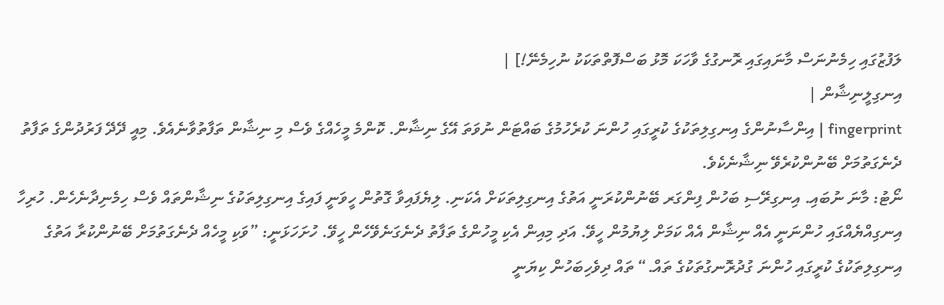ލަފުޒުގައި ހިމެނުނަސް މާނައިގައި ރޮނގުގެ ވާހަކަ މޮޅު ބަސްފޮތްތަކަކު ނުހިމެނޭ!] |
އިނގިލީނިޝާން |
fingerprint | އިންސާނުންގެ އިނގިލިތަކުގެ ކުރީގައި ހުންނަ ކުރެހުމުގެ ބައްޓަން ނުވަތަ އޭގެ ނިޝާން. ކޮންމެ މީހެއްގެ ވެސް މި ނިޝާން ތަފާތުވާނެއެވެ. މިއީ ދޭދޭ ފަރުދުންގެ ތަފާތު ދެނެގަތުމަށް ބޭނުންކުރެވޭ ނިޝާނެކެވެ.
ނޯޓު: މާނަ ނުބައި. އިނގިރޭސި ބަހުން ފިންގަރ ބޭނުންކުރަނީ އަތުގެ އިނގިލިތަކަށް އެކަނި. ލިޔެފައިވާ ގޮތުން ހީވަނީ ފައިގެ އިނގިލިތަކުގެ ނިޝާންތައް ވެސް ހިމެނިދާނެހެން. ހުރިހާ އިނގިއްޔެއްގައި ހުންނަނީ އެއް ނިޝާން އެއް ކަމަށް ލިޔުމުން ހީވޭ. އަދި މިއިން އެކި މީހުންގެ ތަފާތު ދެނެގަނެވޭހެން ހީވޭ. ހުށަހަޅަނީ: ”ވަކި މީހެއް ދެނެގަތުމަށް ބޭނުންކުރާ އަތުގެ އިނގިލިތަކުގެ ކުރީގައި ހުންނަ ގުދުރޮނގުތަކުގެ ތައް.“ ތައް ދިވެހިބަހުން ކިޔަނީ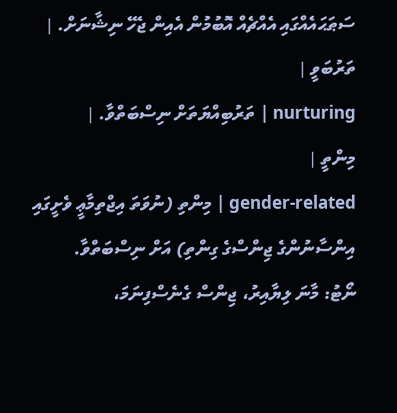ސަޠަޙައެއްގައި އެއްޗެއް އޮބުމުން އެއިން ޖެހޭ ނިޝާނަށް. |
ތަރުބަވީ |
nurturing | ތަރުބިއްޔަތަށް ނިސްބަތްވާ. |
މިންތީ |
gender-related | މިންތި (ނުވަތަ އިޖްތިމާޢީ ވެށީގައި އިންސާނުންގެ ޖިންސްގެ ގިންތި) އަށް ނިސްބަތްވާ.
ނޯޓު: މާނަ ލިޔާއިރު، ޖިންސް ގެނެސްފިނަމަ،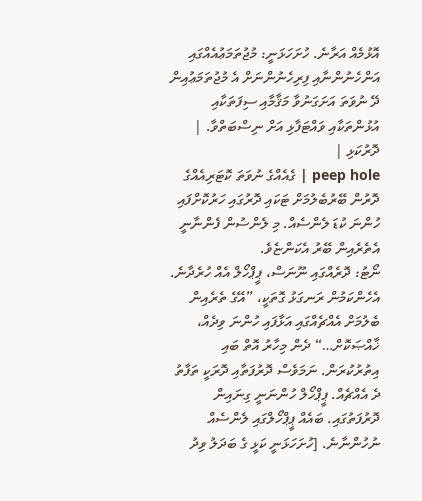އޮޅުމެއް އަރާނެ. ހުށަހަޅަނީ: މުޖުތަމަޢުއެއްގައި އަންހެނުންނާއި ފިރިހެނުންނަށް އެ މުޖުތަމަޢުއިން ދޭ ނުވަތަ އަށަގަނުވާ މަޤާމާއި ސިފަތަކާއި އުޅުންތަކާއި ވައްޓަފާޅި އަށް ނިސްބަތްވާ. |
ދޮރުކަޅި |
peep hole | ގެއެއްގެ ނުވަތަ ކޮޓަރިއެއްގެ ދޮރުން ބޭރުބެލުމަށް ޓަކައި ދޮރުގައި ހަރުކޮށްފައި ހުންނަ ކުޑަ ލެންސެއް. މި ލެންސުން ފެންނާނީ އެތެރެއިން ބޭރު އެކަންޏެވެ.
ނޯޓު: ދޮރެއްގައި ނޫނަސް، ޕީޕްހޯލް އެއް ހުރެދާނެ. އެހެންކަމުން ރަނގަޅު ގޮތަކީ، ”އޭގެ ތެރެއިން ބެލުމަށް އެއްޗެއްގައި އަޅާފައި ހުންނަ ވިދެއް، ޚާއްޞަކޮށް…“ ދެން މިހާރު އޮތް ބައި އިތުރުކުރަން. ނަމަވެސް ދޮރުފަތާއި ދޮރަކީ ތަފާތު ދެ އެއްޗެއް. ޕީޕްހޯލް ހުންނަނީ ގިނައިން ދޮރުފަތުގައި. ބައެއް ޕީޕްހޯލްގައި ލެންސެއް ނުހުންނާނެ. [ހުށަހަޅަނީ ކަޅީ ގެ ބަދަލު ވިދު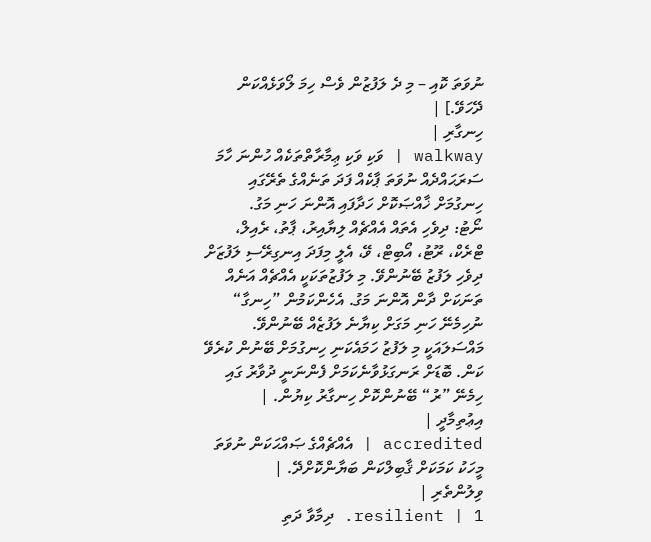ނުވަތަ ކޮއި – މި ދެ ލަފުޒުން ވެސް ހިމަ ލޯވަޅެއްކަން ދޭހަވޭ.] |
ހިނގާރި |
walkway | ވަކި ވަކި ޢިމާރާތްތަކެއް ހުންނަ ހާމަ ސަރަޙައްދެއް ނުވަތަ ޕާކެއް ފަދަ ތަނެއްގެ ތެރޭގައި ހިނގުމަށް ޚާއްޞަކޮށް ހަދާފައި އޮންނަ ހަނި މަގު.
ނޯޓު: ދިވެހި އެތައް އެއްޗެއް ލިޔާއިރު، ޕާތު، ރެއިލް، ޓްރެކް، ރޫޓު، އޯބިޓް، ވޭ، އެލީ މިފަދަ އިނގިރޭސި ލަފުޒަށް ދިވެހި ލަފުޒު ބޭނުންވޭ. މި ލަފުޒުތަކަކީ އެއްޗެއް އަނެއް ތަނަކަށް ދާން އޮންނަ މަގު. އެހެންކަމުން ”ހިނގާ“ ނުހިމެނޭ ހަނި މަގަށް ކިޔާނެ ލަފުޒެއް ބޭނުންވޭ. މައްސަލައަކީ މި ލަފުޒު ހަމައެކަނި ހިނގުމަށް ބޭނުން ކުރެވޭ ކަން. ބޮޑަށް ރަނގަޅުވާނެކަމަށް ފެންނަނީ ދުވާރު ގައި ހިމެނޭ ”ރު“ ބޭނުންކޮށް ހިނގާރު ކިޔުން. |
އިޢުތިމާދީ |
accredited | އެއްޗެއްގެ ޞައްޙަކަން ނުވަތަ މީހަކު ކަމަކަށް ޤާބިލްކަން ބަޔާންކޮށްދޭ. |
ވިލުންތެރި |
resilient | 1. ދިމާވާ ދަތި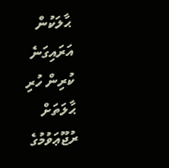ޙާލަކުން އަރައިގަނެ ކުރިން ހުރި ޙާލަތަށް ރުޖޫޢަވުމުގެ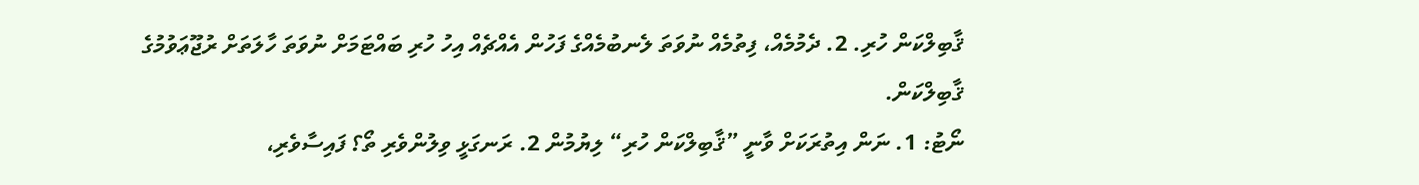ޤާބިލްކަން ހުރި. 2. ދެމުމެއް، ފިތުމެއް ނުވަތަ ލެނބުމެއްގެ ފަހުން އެއްޗެއް އިހު ހުރި ބައްޓަމަށް ނުވަތަ ހާލަތަށް ރުޖޫޢަވުމުގެ ޤާބިލްކަން.
ނޯޓު: 1. ނަން އިތުރަކަށް ވާނީ ”ޤާބިލްކަން ހުރި“ ލިޔުމުން 2. ރަނގަޅީ ވިލުންވެރި ތޯ؟ ފައިސާވެރި،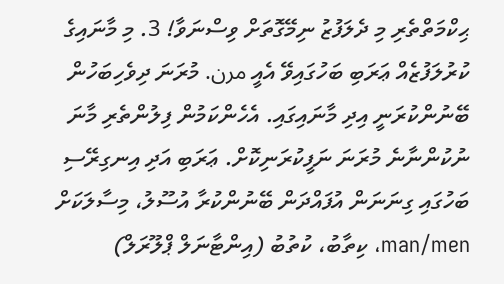ޙިކްމަތްތެރި މި ދެލަފުޒު ނިމޭގޮތަށް ވިސްނަވާ! 3. މި މާނައިގެ ކުރުލަފުޒެއް ޢަރަބި ބަހުގައިވޭ އެއީ مرن. މުރަނަ ދިވެހިބަހުން ބޭނުންކުރަނީ އިދި މާނައިގައި. އެހެންކަމުން ފިލުންތެރި މާނަ ނުކުންނާނެ މުރަނަ ނަފީކުރަނިކޮށް. ޢަރަބި އަދި އިނގިރޭސި ބަހުގައި ގިނަނަން އުފައްދަން ބޭނުންކުރާ އުސޫލު، މިސާލަކަށް man/men، ކިތާބު، ކުތުބު (އިންޓާނަލް ޕްލޫރަލް)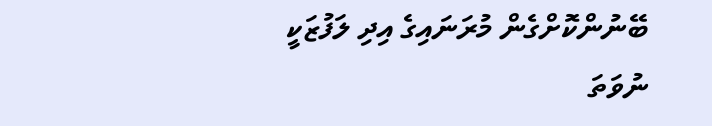ބޭނުންކޮށްގެން މުރަނައިގެ އިދި ލަފުޒަކީ ނުވަތަ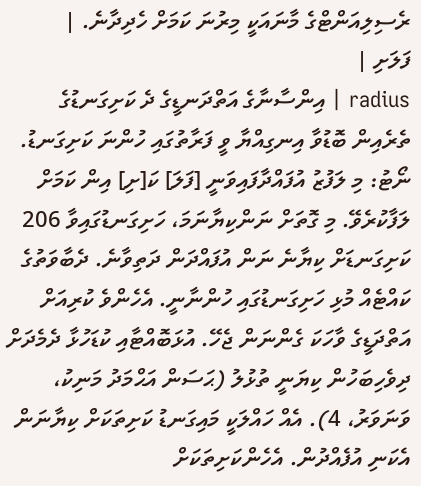ރެސިލިއަންޓްގެ މާނައަކީ މިރުނަ ކަމަށް ހެދިދާނެ. |
ފަލަށި |
radius | އިންސާނާގެ އަތްދަނޑީގެ ދެ ކަށިގަނޑުގެ ތެރެއިން ބޮޑުވާ އިނގިއްޔާ ވީ ފަރާތުގައި ހުންނަ ކަށިގަނޑު.
ނޯޓު: މި ލަފުޒު އުފައްދާފައިވަނީ [ފަލަ] ކަ[ށި] އިން ކަމަށް ލަފާކުރެވޭ. މި ގޮތަށް ނަންކިޔާނަމަ، ހަށިގަނޑުގައިވާ 206 ކަށިގަނޑަށް ކިޔާނެ ނަން އުފައްދަން ދަތިވާނެ. ދެބާވަތުގެ ކައްޓެއް މުޅި ހަށިގަނޑުގައި ހުންނާނީ. އެހެންވެ ކުރިއަށް އަތްދަޑީގެ ވާހަކަ ގެންނަން ޖެހޭ. އުޅަބޮއްޓާއި ކުޑަހުޅާ ދެމެދަށް ދިވެހިބަހުން ކިޔަނީ ތުޅުލު (ޙަސަން އަޙްމަދު މަނިކު، ވަނަވަރު، 4). އެއް ހައްލަކީ މައިގަނޑު ކަށިތަކަށް ކިޔާނަން އެކަނި އުފެއްދުން. އެހެންކަށިތަކަށް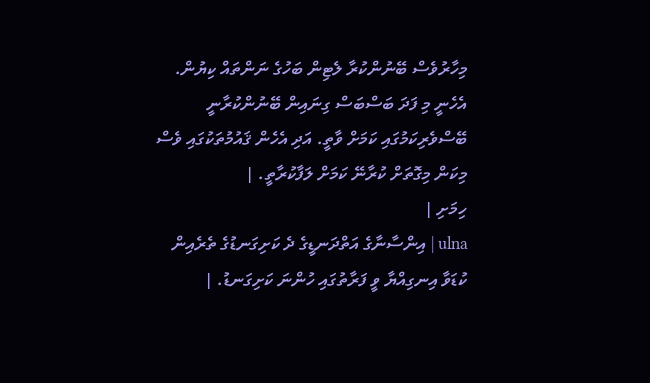މިހާރުވެސް ބޭނުންކުރާ ލެޓިން ބަހުގެ ނަންތައް ކިޔުން. އެހެނީ މި ފަދަ ބަސްބަސް ގިނައިން ބޭނުންކުރާނީ ބޭސްވެރިކަމުގައި ކަމަށް ވާތީ. އަދި އެހެން ޤައުމުތަކުގައި ވެސް މިކަން މިގޮތަށް ކުރާނޭ ކަމަށް ލަފާކުރާތީ. |
ހިމަށި |
ulna | އިންސާނާގެ އަތްދަނޑީގެ ދެ ކަށިގަނޑުގެ ތެރެއިން ކުޑަވާ އިނގިއްޔާ ވީ ފަރާތުގައި ހުންނަ ކަށިގަނޑު. |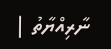ނާރިއްޔާތު |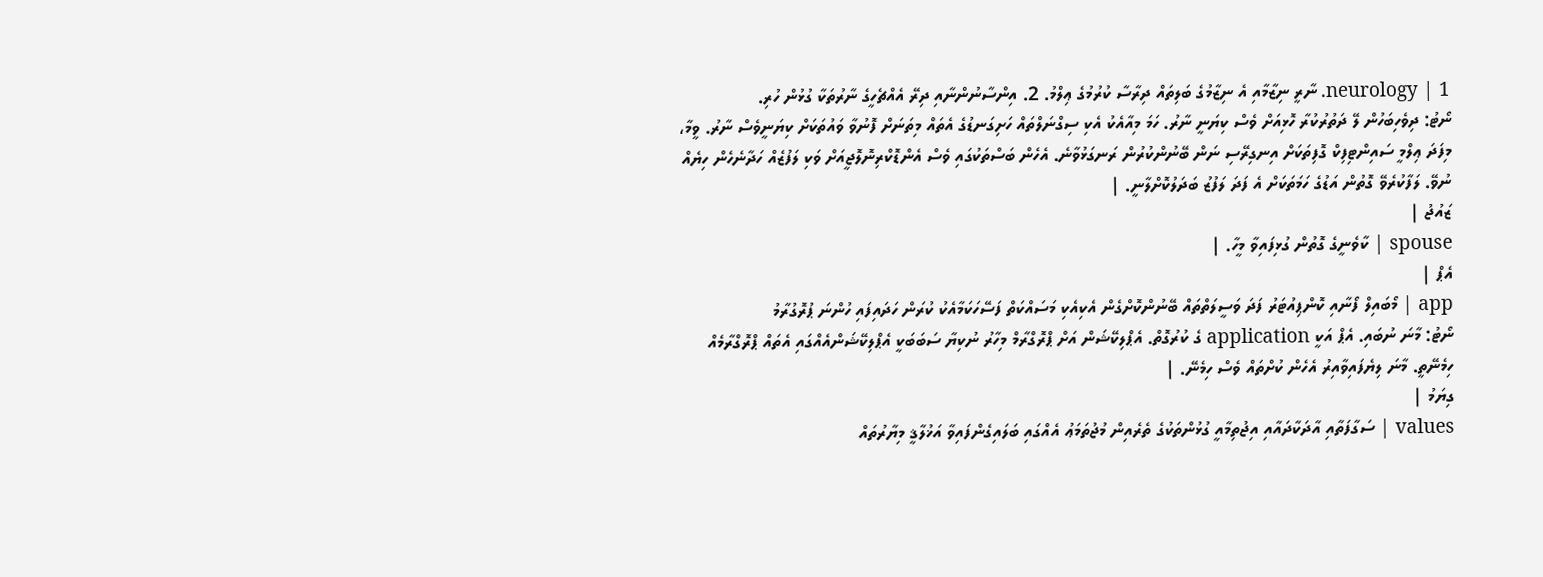neurology | 1. ނާރީ ނިޒާމާއި އެ ނިޒާމުގެ ބަލިތައް ދިރާސާ ކުރުމުގެ ޢިލްމު. 2. އިންސާނުންނާއި ދިރޭ އެއްޗެހީގެ ނާރުތަކާ ގުޅުން ހުރި.
ނޯޓު: ދިވެހިބަހުން ލޭ ދަތުރުކުރާ ހޮޅިއަށް ވެސް ކިޔަނީ ނާރު. ހަމަ މިއާއެކު އެކި ސިގްނަލްތައް ހަށިގަނޑުގެ އެތައް މިތަނަށް ފޮނުވާ ވައުތަކަށް ކިޔަނީވެސް ނާރު. ވީމާ، މިފަދަ ޢިލްމީ ސައިންޓިފިކް ގޮފިތަކަށް އިނގިރޭސި ނަން ބޭނުންކުރުން ރަނގަޅުވާނެ. އެހެން ބަސްތަކުގައި ވެސް އެންޑޮކްރިނޮލޮޖީއަށް ވަކި ލަފުޒެއް ހަދާނެހެން ހިޔެއް ނުވޭ. ލަފާކުރެވޭ ގޮތުން އަޑުގެ ހަމަތަކަށް އެ ފަދަ ލަފުޒު ބަދަލުކޮށްލާނީ. |
ޒައުޖު |
spouse | ކާވެނީގެ ގޮތުން ގުޅިފައިވާ މީހާ. |
އެޕް |
app | މޯބައިލް ފޯނާއި ކޮންޕިއުޓަރު ފަދަ ވަސީލަތްތައް ބޭނުންކޮށްގެން އެކިއެކި މަސައްކަތް ފަސޭހަކަމާއެކު ކުރަން ހަދައިފައި ހުންނަ ޕުރޮގުރާމު
ނޯޓު: މާނަ ނުބައި. އެޕް އަކީ application ގެ ކުރުގޮތް. އެޕްލިކޭޝަން އަށް ޕްރޮގްރާމް މިހާރު ނުކިޔާ ސަބަބަކީ އެޕްލިކޭޝަންއެއްގައި އެތައް ޕްރޮގްރާމެއް ހިމެނޭތީ. މާނަ ލިޔެފައިވާއިރު އެހެން ކުށްތައް ވެސް ހިމެނޭ. |
ގިޔަމު |
values | ސަގާފަތާއި އާދަކާދައާއި އިޖުތިމާއީ ގުޅުންތަކުގެ ތެރެއިން މުޖުތަމަޢު އެއްގައި ބަލައިގެންފައިވާ އަޚުލާޤީ މިޔާރުތައް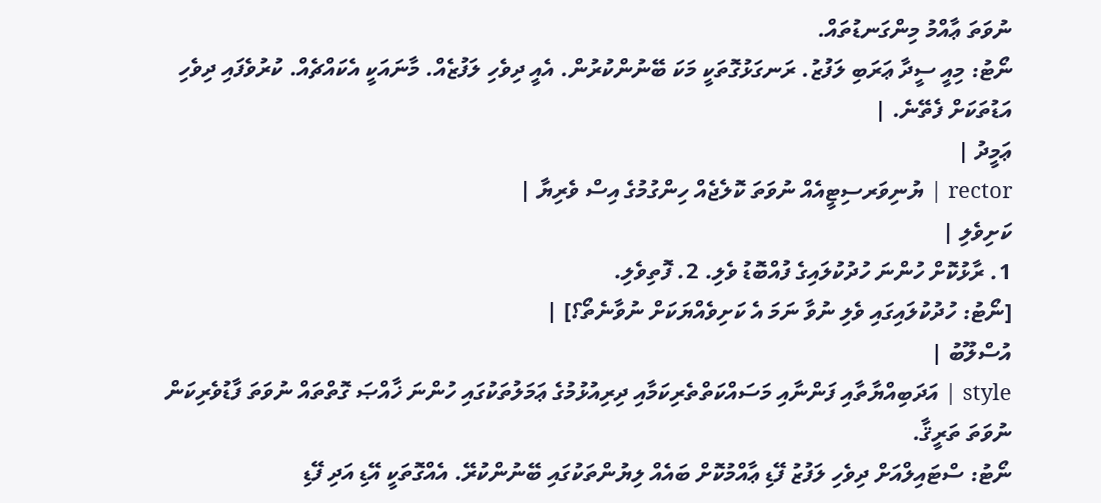ނުވަތަ ޢާއްމު މިންގަނޑުތައް.
ނޯޓު: މިއީ ސީދާ ޢަރަބި ލަފުޒު. ރަނގަޅުގޮތަކީ މަކަ ބޭނުންކުރުން. އެއީ ދިވެހި ލަފުޒެއް. މާނައަކީ އެކައްޗެއް. ކުރުވެފައި ދިވެހި އަޑުތަކަށް ފެތޭނެ. |
ޢަމީދު |
rector | ޔުނިވަރސިޓީއެއް ނުވަތަ ކޮލެޖެއް ހިންގުމުގެ އިސް ވެރިޔާ |
ކަށިވެލި |
1. ރާޅުކޮށް ހުންނަ ހުދުކުލައިގެ ފުއްބޮޑު ވެލި. 2. ފޮތިވެލި.
[ނޯޓު: ހުދުކުލައިގައި ވެލި ނުވާ ނަމަ އެ ކަށިވެއްޔަކަށް ނުވާނެތޯ؟] |
އުސްލޫބު |
style | އަދަބިއްޔާތާއި ފަންނާއި މަސައްކަތްތެރިކަމާއި ދިރިއުޅުމުގެ ޢަމަލުތަކުގައި ހުންނަ ޚާއްޞަ ގޮތްތައް ނުވަތަ ފާޑުވެރިކަން ނުވަތަ ތަރީޤާ.
ނޯޓު: ސްޓައިލްއަށް ދިވެހި ލަފުޒު ފޭޑި ޢާއްމުކޮށް ބައެއް ލިޔުންތަކުގައި ބޭނުންކުރޭ. އެއްގޮތަކީ އޭޑި އަދި ފޭޑި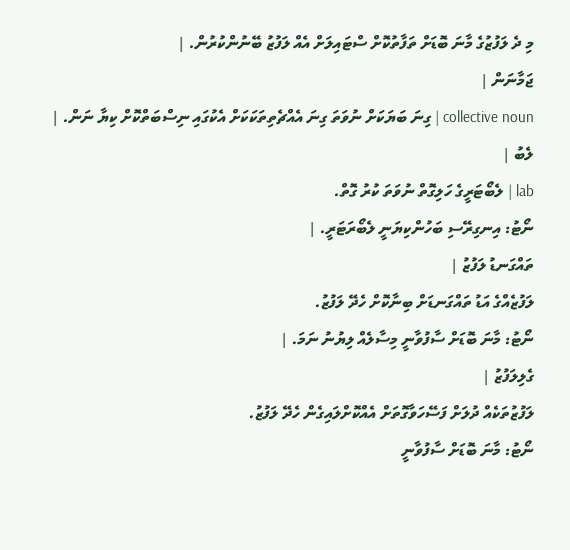މި ދެ ލަފުޒުގެ މާނަ ބޮޑަށް ތަފާތުކޮށް ސްޓައިލަށް އެއް ލަފުޒު ބޭނުންކުރުން. |
ޖަމާނަން |
collective noun | ގިނަ ބަޔަކަށް ނުވަތަ ގިނަ އެއްޗެތިތަކަކަށް އެކުގައި ނިސްބަތްކޮށް ކިޔާ ނަން. |
ލެބު |
lab | ލެބޯޓަރީގެ ހަލިގޮތް ނުވަތަ ކުރު ގޮތް.
ނޯޓު: އިނގިރޭސި ބަހުންކިޔަނީ ލެބޯރަޓަރީ. |
ތައްގަނޑު ލަފުޒު |
ލަފުޒެއްގެ އަޑު ތައްގަނޑަށް ބިނާކޮށް ހެދޭ ލަފުޒު.
ނޯޓު: މާނަ ބޮޑަށް ސާފުވާނީ މިސާލެއް ލިޔުނު ނަމަ. |
ގެލިލަފުޒު |
ލަފުޒުތަކެއް ދުލަށް ފަސޭހަވާގޮތަށް އެއްކޮށްލައިގެން ހެދޭ ލަފުޒު.
ނޯޓު: މާނަ ބޮޑަށް ސާފުވާނީ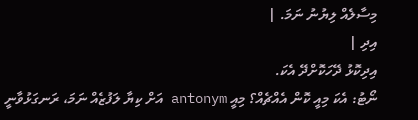މިސާލެއް ލިޔުނު ނަމަ. |
އިދި |
އިދިކޮޅު ދޭހަކޮށްދޭ އެކަ.
ނޯޓު: އެކަ މިއީ ކޮން އެއްޗެއް؟ މިއީ antonym އަށް ކިޔާ ލަފުޒެއް ނަމަ، ރަނގަޅުވާނީ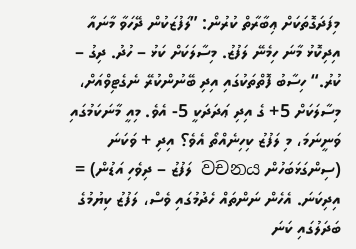މިފަދަގޮތަކަށް ޢިބާރާތް ކުރުން: ”ލަފުޒަކުން ދޭހަވާ މާނައާ އިދިކޮޅު މާނަ ހިމެނޭ ލަފުޒު. މިސާލަކަށް ކަޅު – ހުދު. ދިގު – ކުރު.“ ހިސާބު ފޮތްތަކުގައި އިދި ބޭނުންކުރޭ ނެގެޓިވްއަށް، މިސާލަކަށް 5+ ގެ އިދި ޢަދަދަކީ 5- އެވެ. މިއީ މާނަކަމުގައި ވަނީނަމަ، މި ލަފުޒު ކިހިނެއްތޯ އެވެ؟ އިދި + ވަކަނަ (ސިންގަޅަބަހުން වචනය ލަފުޒު – ދިވެހި އަޑުން) = އިދިކަނަ. އެހެން ނަންތައް ހެދުމުގައި ވެސް، ލަފުޒު ކިޔުމުގެ ބަދަލުގައި ކަނަ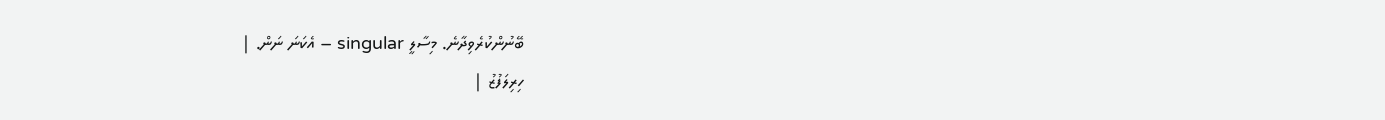ބޭނުންކުރެވިދާނެ. މިސާލީ singular – އެކަނަ ނަން. |
ހިރިލަފުޒު |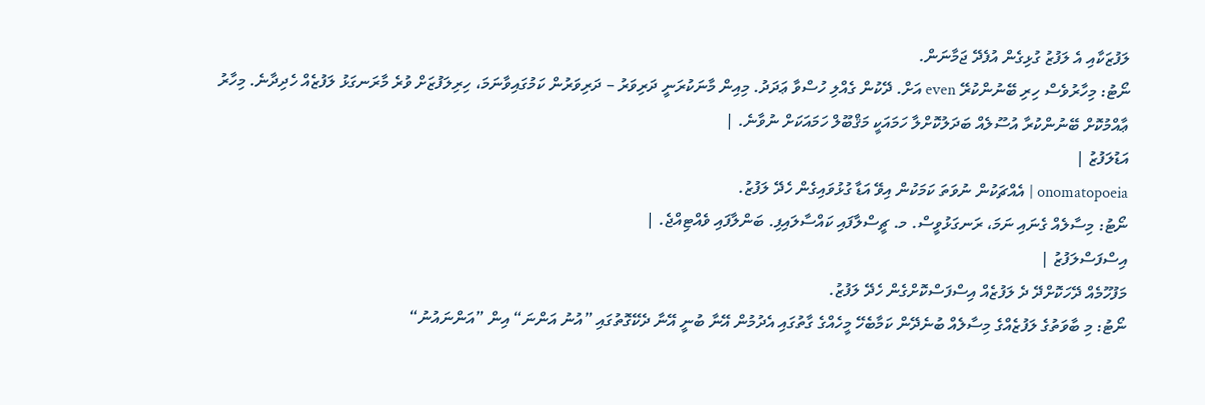ލަފުޒަކާއި އެ ލަފުޒު ގުޅިގެން އުފެދޭ ޖަމާނަން.
ނޯޓު: މިހާރުވެސް ހިރި ބޭނުންކުރޭ even އަށް. ދޭކުން ގެއްލި ހުސްވާ ޢަދަދު. މިއިން މާނަކުރަނީ ދަރިވަރު – ދަރިވަރުން ކަމުގައިވާނަމަ، ހިރިލަފުޒަށް ވުރެ މާރަނގަޅު ލަފުޒެއް ހެދިދާނެ. މިހާރު ޢާއްމުކޮށް ބޭނުންކުރާ އުސޫލެއް ބަދަލުކޮށްލާ ހަމައަކީ މަޤްބޫލް ހަމައަކަށް ނުވާނެ. |
އަޑުލަފުޒު |
onomatopoeia | އެއްޗަކުން ނުވަތަ ކަމަކުން އިވޭ އަޑާ ގުޅުވައިގެން ހެދޭ ލަފުޒު.
ނޯޓު: މިސާލެއް ގެނައި ނަމަ، ރަނގަޅުވީސް. މ. ޗީސްލާފައި ކައްސާލައިފި. ބަންލާފައި ވެއްޓިއްޖެ. |
އިސްފަސްލަފުޒު |
މަފުހޫމެއް ދޭހަކޮށްދޭ ދެ ލަފުޒެއް އިސްފަސްކޮށްގެން ހެދޭ ލަފުޒު.
ނޯޓު: މި ބާވަތުގެ ލަފުޒެއްގެ މިސާލެއް ބުނެދޭން ކަމާބެހޭ މީހެއްގެ ގާތުގައި އެދުމުން އޭނާ ބުނީ އޭނާ ދެކޭގޮތުގައި ”އުނު އަންނަ“ އިން ”އަންނައުނު“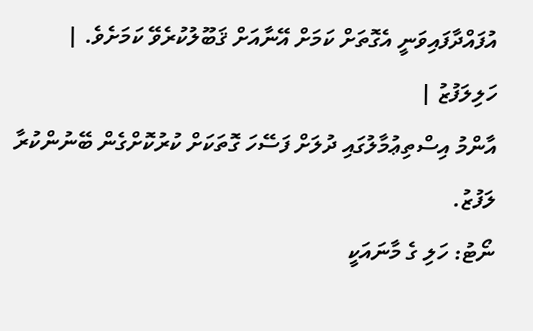އުފައްދާފައިވަނީ އެގޮތަށް ކަމަށް އޭނާއަށް ޤަބޫލުކުރެވޭ ކަމަށެވެ. |
ހަލިލަފުޒު |
އާންމު އިސްތިޢުމާލުގައި ދުލަށް ފަސޭހަ ގޮތަކަށް ކުރުކޮށްގެން ބޭނުންކުރާ ލަފުޒު.
ނޯޓު: ހަލި ގެ މާނައަކީ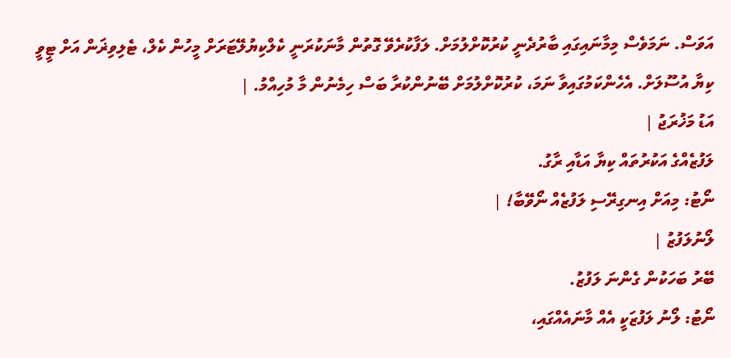އަވަސް. ނަމަވެސް މިމާނައިގައި ބާރުދެނީ ކުރުކޮށްލުމަށް. ލަފާކުރެވޭ ގޮތުން މާނަކުރަނީ ކެލްކިޔުލޭޓަރަށް މީހުން ކެލް، ޓެލިވިޜަން އަށް ޓީވީ ކިޔާ އުސޫލަށް. އެހެންކަމުގައިވާ ނަމަ، ކުރުކޮށްލުމަށް ބޭނުންކުރާ ބަސް ހިމެނުން މާ މުހިއްމު. |
އަޑު މަޚުރަޖު |
ލަފުޒެއްގެ އަކުރުތައް ކިޔާ އަޑާއި ރާގު.
ނޯޓު: މިއަށް އިނގިރޭސި ލަފުޒެއް ނޯވޭބާ! |
ލޯނުލަފުޒު |
ބޭރު ބަހަކުން ގެންނަ ލަފުޒު.
ނޯޓު: ލޯނު ލަފުޒަކީ އެއް މާނައެއްގައި،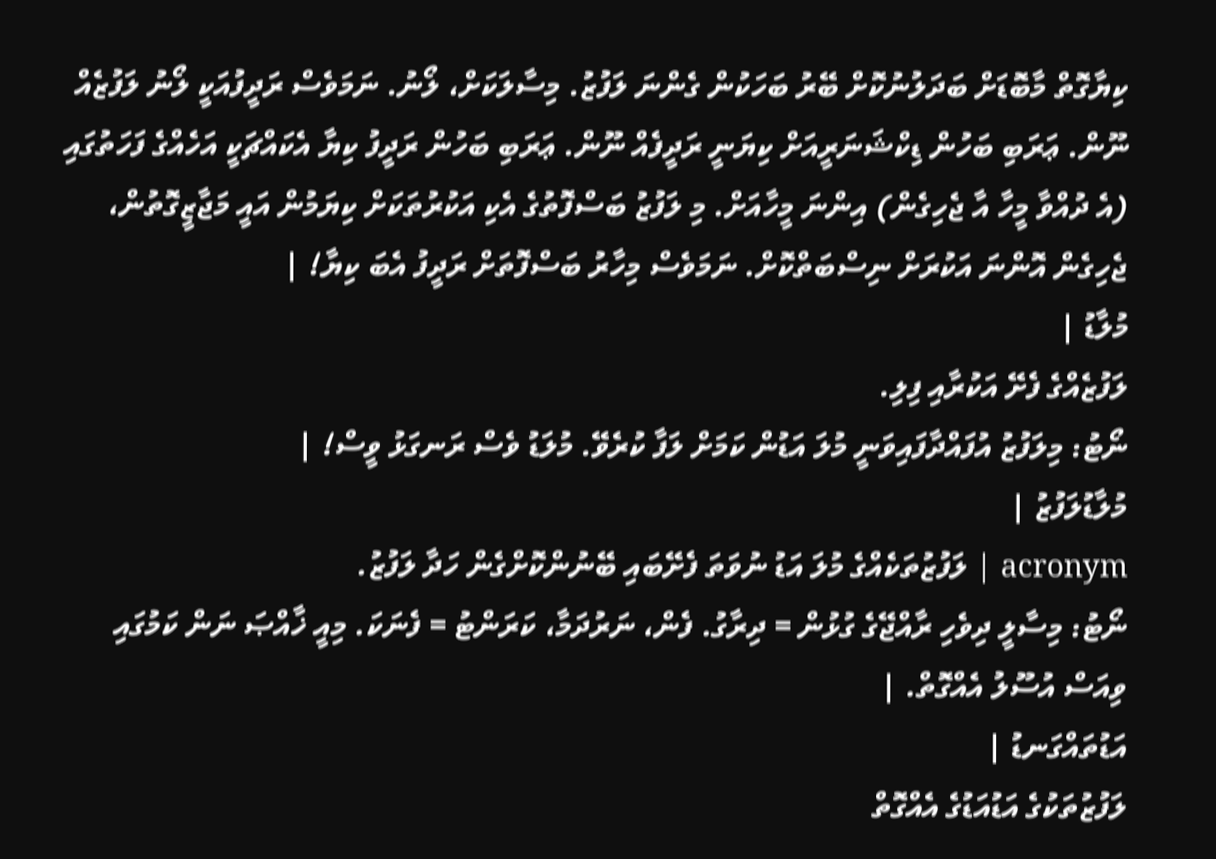ކިޔާގޮތް މާބޮޑަށް ބަދަލުނުކޮށް ބޭރު ބަހަކުން ގެންނަ ލަފުޒު. މިސާލަކަށް، ލޯނު. ނަމަވެސް ރަދީފުއަކީ ލޯނު ލަފުޒެއް ނޫން. ޢަރަބި ބަހުން ޑިކްޝަނަރީއަށް ކިޔަނީ ރަދީފެއް ނޫން. ޢަރަބި ބަހުން ރަދީފު ކިޔާ އެކައްޗަކީ އަހެއްގެ ފަހަތުގައި (އެ ދުއްވާ މީހާ އާ ޖެހިގެން) އިންނަ މީހާއަށް. މި ލަފުޒު ބަސްފޮތުގެ އެކި އަކުރުތަކަށް ކިޔަމުން އައީ މަޖާޒީގޮތުން، ޖެހިގެން އޮންނަ އަކުރަށް ނިސްބަތްކޮށް. ނަމަވެސް މިހާރު ބަސްފޮތަށް ރަދީފު އެބަ ކިޔާ! |
މުލާޑު |
ލަފުޒެއްގެ ފެށޭ އަކުރާއި ފިލި.
ނޯޓު: މިލަފުޒު އުފައްދާފައިވަނީ މުލަ އަޑުން ކަމަށް ލަފާ ކުރެވޭ. މުލަޑު ވެސް ރަނގަޅު ވީސް! |
މުލާޑުލަފުޒު |
acronym | ލަފުޒުތަކެއްގެ މުލަ އަޑު ނުވަތަ ފެށޭބައި ބޭނުންކޮށްގެން ހަދާ ލަފުޒު.
ނޯޓު: މިސާލީ ދިވެހި ރާއްޖޭގެ ގުޅުން = ދިރާގު. ފެން، ނަރުދަމާ، ކަރަންޓު = ފެނަކަ. މިއީ ޚާއްޞަ ނަން ކަމުގައި ވިއަސް އުސޫލު އެއްގޮތް. |
އަޑުތައްގަނޑު |
ލަފުޒުތަކުގެ އަޑުއަޑުގެ އެއްގޮތް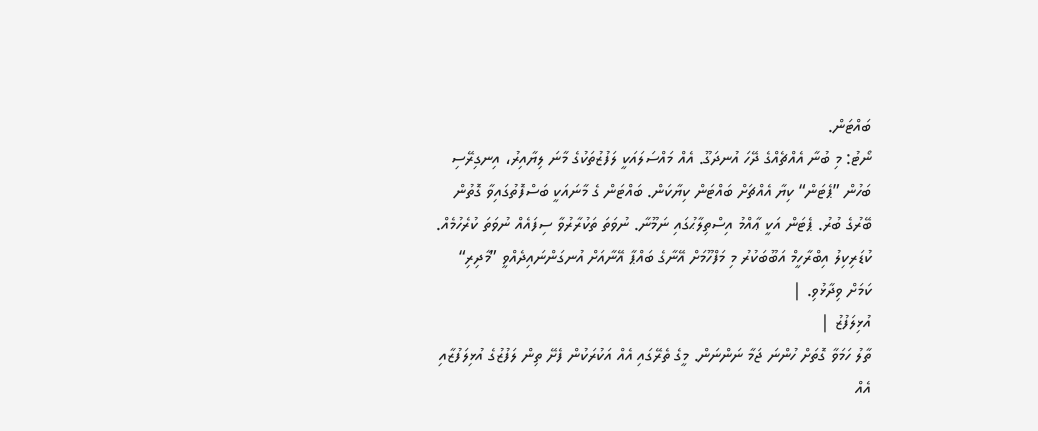ބައްޓަން.
ނޯޓު: މި ބުނާ އެއްޗެއްގެ ދޭހަ އުނދަގޫ. އެއް މައްސަލައަކީ ލަފުޒުތަކުގެ މާނަ ލިޔާއިރު، އިނގިރޭސި ބަހުން ”ޕެޓަން“ ކިޔާ އެއްޗަށް ބައްޓަން ކިޔާކަން. ބައްޓަން ގެ މާނައަކީ ބަސްފޮތުގައިވާ ގޮތުން ބޭރުގެ ބުރު. ޕެޓަން އަކީ ޢާއްމު އިސްތިލާޙުގައި ނަމޫނާ. ނުވަތަ ތަކުރާރުވާ ސިފައެއް ނުވަތަ ކުރެހުމެއް. ކުޑަރިކިލު އިބްރާހީމް އަބޫބަކުރު މި މަފްހޫމަށް އޭނާގެ ބައްޕާ އޭނާއަށް އުނގަންނައިދެއްވީ ”މާދިރި“ ކަމަށް ވިދާޅުވި. |
އުޅިލަފުޒު |
ތާލު ހަމަވާ ގޮތަށް ހުންނަ ޖަމާ ނަންނަން. މީގެ ތެރޭގައި އެއް އަކުރަކުން ފެށޭ ތިން ލަފުޒުގެ އުޅިލަފުޒާއި އެއް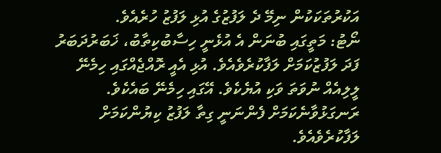އަކުރުތަކަކުން ނިމޭ ދެ ލަފުޒުގެ އުޅި ލަފުޒު ހުރެއެވެ.
ނޯޓު: މަތީގައި ބުނަން އެ އުޅެނީ ހިސާބުކިތާބު، ޚަބަރުދަބަރު ފަދަ ލަފުޒުކަމަށް ލަފާކުރެވެއެވެ. އުޅި އެއީ ރޮއްޖެއްގައި ހިމެނޭ ލީލިއެއް ނުވަތަ ވަކި އުޔެކެވެ. އޭގައި ހިމެނޭ ބައެކެވެ. ރަނގަޅުވާނެކަމަށް ފެންނަނީ ގިތާ ލަފުޒު ކިޔުންކަމަށް ލަފާކުރެވެއެވެ.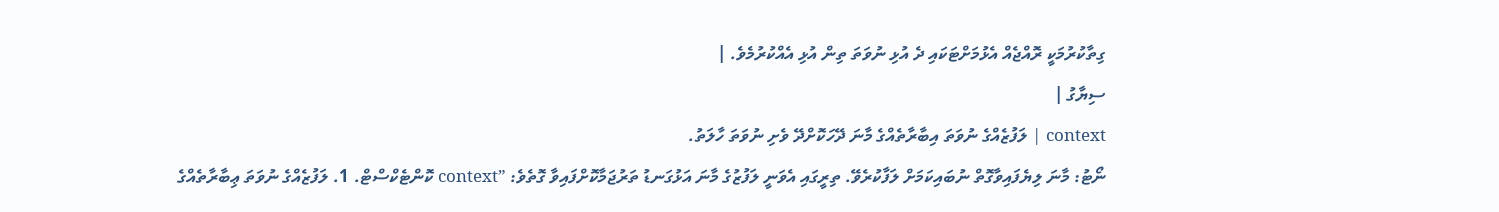ގިތާކުރުމަކީ ރޮއްޖެއް އެޅުމަށްޓަކައި ދެ އުޅި ނުވަތަ ތިން އުޅި އެއްކުރުމެވެ. |
ސިޔާގު |
context | ލަފުޒެއްގެ ނުވަތަ އިބާރާތެއްގެ މާނަ ދޭހަކޮށްދޭ ވެށި ނުވަތަ ހާލަތު.
ނޯޓު: މާނަ ލިޔެފައިވާގޮތް ނުބައިކަމަށް ލަފާކުރެވޭ. ތިރީގައި އެވަނީ ލަފުޒުގެ މާނަ އަޅުގަނޑު ތަރުޖަމާކޮށްފައިވާ ގޮތެވެ: ”context ކޮންޓެކްސްޓް. 1. ލަފުޒެއްގެ ނުވަތަ ޢިބާރާތެއްގެ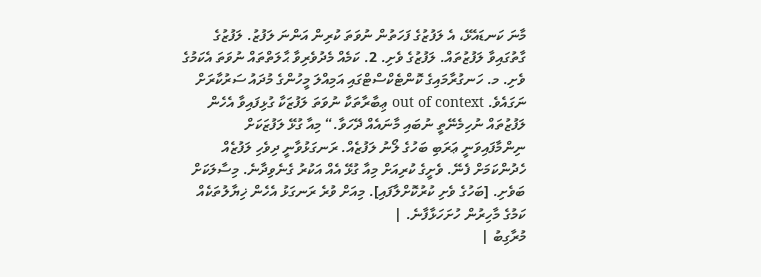މާނަ ކަނޑައެޅޭ، އެ ލަފުޒުގެ ފަހަތުން ނުވަތަ ކުރިން އަންނަ ލަފުޒު. ލަފުޒުގެ ގާތުގައިވާ ލަފުޒުތައް. ލަފުޒުގެ ވެށި. 2. ކަމެއް މެދުވެރިވާ ޙާލަތްތައް ނުވަތަ އެކަމުގެ ވެށި. މ. ހަނގުރާމައިގެ ކޮންޓެކްސްޓްގައި އަމިއްލަ މީހުންގެ މުދައު ސަރުކާރަށް ނަގައެވެ. out of context ޢިބާރާތަކާ ނުވަތަ ލަފުޒަކާ ގުޅިފައިވާ އެހެން ލަފުޒުތައް ނުހިމެނޭތީ ނުބައި މާނައެއް ދޭހަވާ.“ މިއާ ގުޅޭ ލަފުޒަކަށް ނިންމާފައިވަނީ ޢަރަބި ބަހުގެ ލޯނު ލަފުޒެއް. ރަނގަޅުވާނީ ދިވެހި ލަފުޒެއް ހެދުންކަމަށް ފެނޭ. ވެށީގެ ކުރިއަށް މިއާ ގުޅޭ އެއް އަކުރު ގެނެވިދާނެ. މިސާލަކަށް ބަވެށި. [ބަހުގެ ވެށި ކުރުކޮށްލާފައި]. މިއަށް ވުރެ ރަނގަޅު އެހެން ޚިޔާލުތަކެއް ކަމުގެ މާހިރުން ހުށަހަޅާފާނެ. |
މުރާގިބު |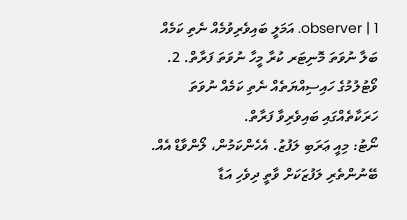observer | 1. އަމަލީ ބައިވެރިވުމެއް ނެތި ކަމެއް ބަލާ ނުވަތަ މޮނިޓަރ ކުރާ މީހާ ނުވަތަ ފަރާތް. 2. ވޯޓުލުމުގެ ހައިސިއްޔަތެއް ނެތި ކަމެއް ނުވަތަ ހަރަކާތެއްގައި ބައިވެރިވާ ފަރާތް.
ނޯޓު: މިއީ ޢަރަބި ލަފުޒު. އެހެންކަމުން، ލޯންވާޑް އެއް. ބޭނުންތެރި ލަފުޒަކަށް ވާތީ ދިވެހި އަޑާ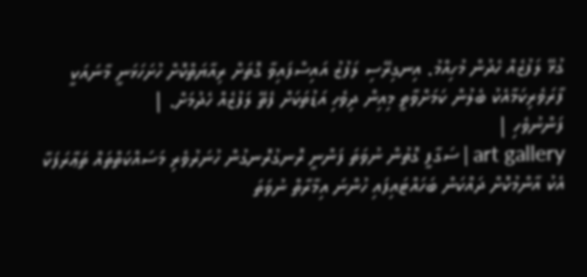ގުޅޭ ލަފުޒެއް ހެދުން މުހިއްމު. އިނގިރޭސި ލަފުޒު އައިސްފައިވާ ގޮތަށް ރިއާޔަތްކޮށް ހުށަހަޅަނީ މާނައަކީ ފާރަވެރިކަމާއެކު ބެލުން ކަމަށްވާތީ މިއިން ދިވެހި އަޑުތަކަށް ފެތޭ ލަފުޒެއް ހެދުމަށް. |
ފަންނުވެހި |
art gallery | ސަގާފީ ގޮތުން ނުވަތަ ފަންނީ ރޮނގުރޮނގުން ހުނަރުވެރި މަސައްކަތްތައް ތަޢާރަފަކާ އެކު އާންމުކޮށް ދައްކަން ބަހައްޓައިފައި ހުންނަ އިމާރާތް ނުވަތަ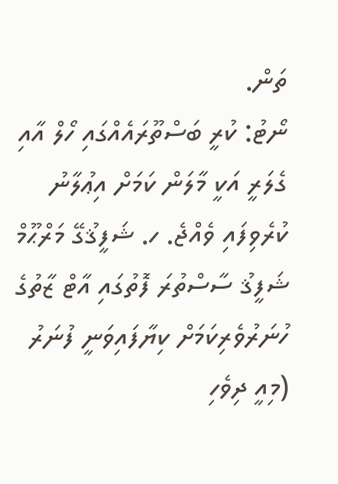ތަން.
ނޯޓު: ކުރީ ބަސްތޫރައެއްގައި ހޯލް އާއި ގެލަރީ އަކީ މާލަން ކަމަށް އިޢުލާނު ކުރެވިފައި ވެއްޖެ. ހ. ޝަފީޤުގޭ މަރްޙޫމް ޝަފީޤު ސާސްތުރަ ފޮތުގައި އާޓް ޒާތުގެ ހުނަރުވެރިކަމަށް ކިޔާފައިވަނީ ފުނަރު (މިއީ ދިވެހި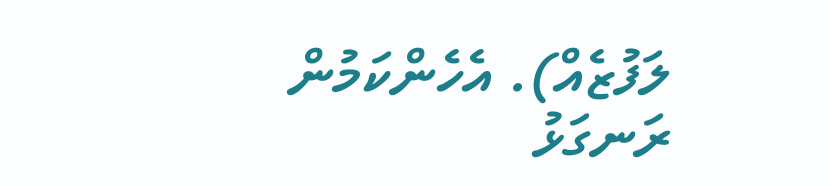ލަފުޒެއް). އެހެންކަމުން ރަނގަޅު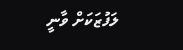ލަފުޒަކަށް ވާނީ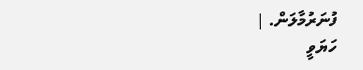ފުނަރުމާލަން. |
ހަޔަވީ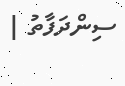ސިންދަފާތު |